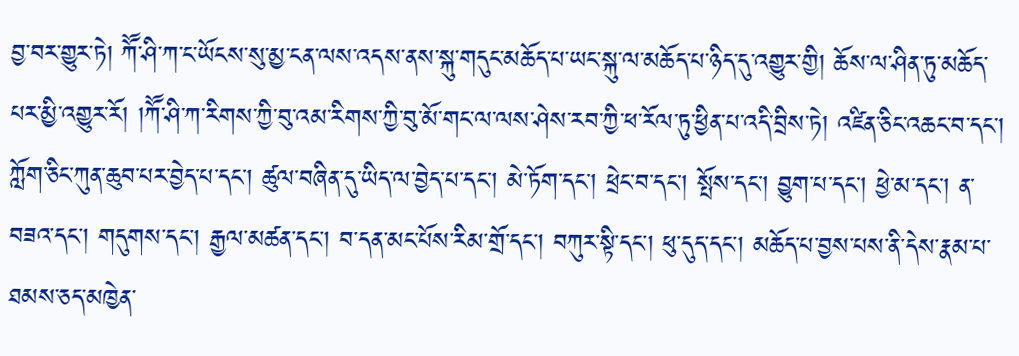བྱ་བར་གྱུར་ཏེ། ཀཽ་ཤི་ཀ་ང་ཡོངས་སུ་མྱ་ངན་ལས་འདས་ནས་སྐུ་གདུང་མཆོད་པ་ཡང་སྐུ་ལ་མཆོད་པ་ཉིད་དུ་འགྱུར་གྱི། ཆོས་ལ་ཤིན་ཏུ་མཆོད་པར་མྱི་འགྱུར་རོ། །ཀཽ་ཤི་ཀ་རིགས་ཀྱི་བུ་འམ་རིགས་ཀྱི་བུ་མོ་གང་ལ་ལས་ཤེས་རབ་ཀྱི་ཕ་རོལ་ཏུ་ཕྱིན་པ་འདི་བྲིས་ཏེ། འཛིན་ཅིང་འཆང་བ་དང་། ཀློག་ཅིང་ཀུན་ཆུབ་པར་བྱེད་པ་དང་། ཚུལ་བཞིན་དུ་ཡིད་ལ་བྱེད་པ་དང་། མེ་ཏོག་དང་། ཕྲེང་བ་དང་། སྤོས་དང་། བྱུག་པ་དང་། ཕྱེ་མ་དང་། ན་བཟའ་དང་། གདུགས་དང་། རྒྱལ་མཚན་དང་། བ་དན་མང་པོས་རིམ་གྲོ་དང་། བཀུར་སྟི་དང་། ཕུ་དུད་དང་། མཆོད་པ་བྱས་པས་ནི་དེས་རྣམ་པ་ཐམས་ཅད་མཁྱེན་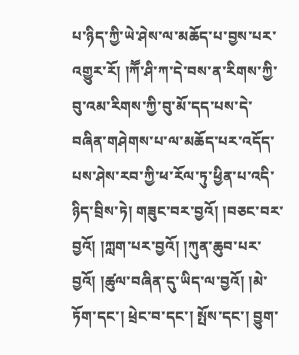པ་ཉིད་ཀྱི་ཡེ་ཤེས་ལ་མཆོད་པ་བྱས་པར་འགྱུར་རོ། །ཀཽ་ཤི་ཀ་དེ་བས་ན་རིགས་ཀྱི་བུ་འམ་རིགས་ཀྱི་བུ་མོ་དད་པས་དེ་བཞིན་གཤེགས་པ་ལ་མཆོད་པར་འདོད་པས་ཤེས་རབ་ཀྱི་ཕ་རོལ་ཏུ་ཕྱིན་པ་འདི་ཉིད་བྲིས་ཏེ། གཟུང་བར་བྱའོ། །བཅང་བར་བྱའོ། །ཀླག་པར་བྱའོ། །ཀུན་ཆུབ་པར་བྱའོ། །ཚུལ་བཞིན་དུ་ཡིད་ལ་བྱའོ། །མེ་ཏོག་དང་། ཕྲེང་བ་དང་། སྤོས་དང་། བྱུག་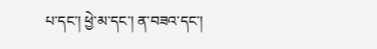པ་དང་། ཕྱེ་མ་དང་། ན་བཟའ་དང་།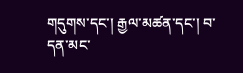གདུགས་དང་། རྒྱལ་མཚན་དང་། བ་དན་མང་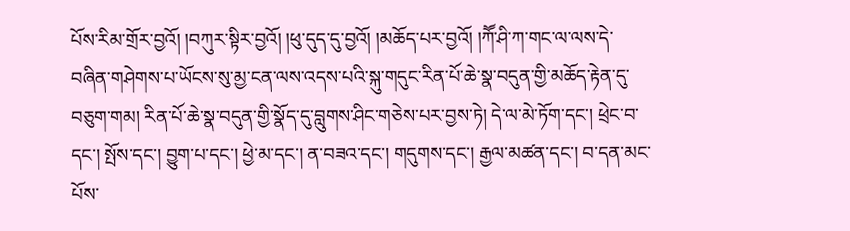པོས་རིམ་གྲོར་བྱའོ། །བཀུར་སྟིར་བྱའོ། །ཕུ་དུད་དུ་བྱའོ། །མཆོད་པར་བྱའོ། །ཀཽ་ཤི་ཀ་གང་ལ་ལས་དེ་བཞིན་གཤེགས་པ་ཡོངས་སུ་མྱ་ངན་ལས་འདས་པའི་སྐུ་གདུང་རིན་པོ་ཆེ་སྣ་བདུན་གྱི་མཆོད་རྟེན་དུ་བཅུག་གམ། རིན་པོ་ཆེ་སྣ་བདུན་གྱི་སྣོད་དུ་བླུགས་ཤིང་གཅེས་པར་བྱས་ཏེ། དེ་ལ་མེ་ཏོག་དང་། ཕྲེང་བ་དང་། སྤོས་དང་། བྱུག་པ་དང་། ཕྱེ་མ་དང་། ན་བཟའ་དང་། གདུགས་དང་། རྒྱལ་མཚན་དང་། བ་དན་མང་པོས་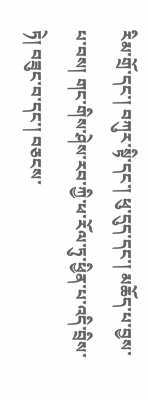རིམ་གྲོ་དང་། བཀུར་སྟི་དང་། ཕུ་དུད་དང་། མཆོད་པ་བྱས་པ་བས། གང་གིས་ཤེས་རབ་ཀྱི་ཕ་རོལ་ཏུ་ཕྱིན་པ་འདི་བྲིས་ཏེ། བཟུང་བ་དང་། བཅངས་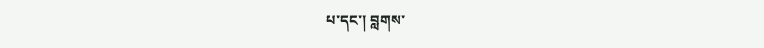པ་དང་། བླགས་